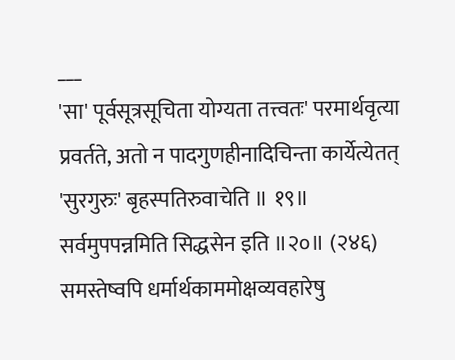___
'सा' पूर्वसूत्रसूचिता योग्यता तत्त्वतः' परमार्थवृत्या प्रवर्तते, अतो न पादगुणहीनादिचिन्ता कार्येत्येतत् 'सुरगुरुः' बृहस्पतिरुवाचेति ॥ १९॥
सर्वमुपपन्नमिति सिद्धसेन इति ॥२०॥ (२४६) समस्तेष्वपि धर्मार्थकाममोक्षव्यवहारेषु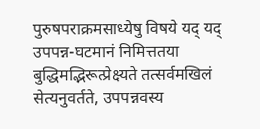पुरुषपराक्रमसाध्येषु विषये यद् यद् उपपन्न-घटमानं निमित्ततया बुद्धिमद्भिरूत्प्रेक्ष्यते तत्सर्वमखिलं सेत्यनुवर्तते, उपपन्नवस्य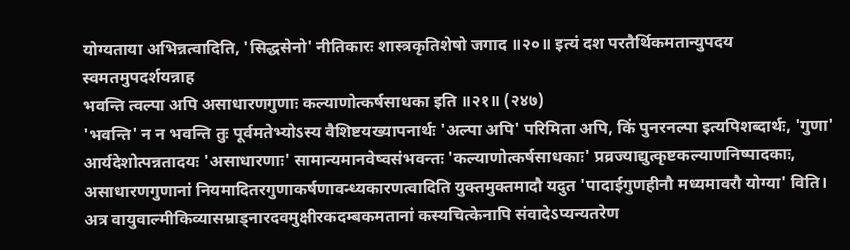योग्यताया अभिन्नत्वादिति, 'सिद्धसेनो' नीतिकारः शास्त्रकृतिशेषो जगाद ॥२०॥ इत्यं दश परतैर्थिकमतान्युपदय स्वमतमुपदर्शयन्नाह
भवन्ति त्वल्पा अपि असाधारणगुणाः कल्याणोत्कर्षसाधका इति ॥२१॥ (२४७)
'भवन्ति' न न भवन्ति तुः पूर्वमतेभ्योऽस्य वैशिष्टयख्यापनार्थः 'अल्पा अपि' परिमिता अपि, किं पुनरनल्पा इत्यपिशब्दार्थः, 'गुणा' आर्यदेशोत्पन्नतादयः 'असाधारणाः' सामान्यमानवेष्वसंभवन्तः 'कल्याणोत्कर्षसाधकाः' प्रव्रज्याद्युत्कृष्टकल्याणनिष्पादकाः, असाधारणगुणानां नियमादितरगुणाकर्षणावन्ध्यकारणत्वादिति युक्तमुक्तमादौ यदुत 'पादाईगुणहीनौ मध्यमावरौ योग्या' विति। अत्र वायुवाल्मीकिव्यासम्राड्नारदवमुक्षीरकदम्बकमतानां कस्यचित्केनापि संवादेऽप्यन्यतरेण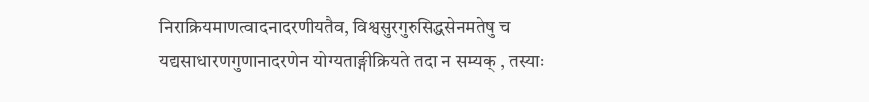निराक्रियमाणत्वादनादरणीयतैव, विश्वसुरगुरुसिद्धसेनमतेषु च यद्यसाधारणगुणानादरणेन योग्यताङ्गीक्रियते तदा न सम्यक् , तस्याः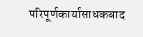परिपूर्णकार्यासाधकबाद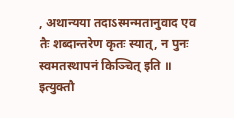, अथान्यया तदाऽस्मन्मतानुवाद एव तैः शब्दान्तरेण कृतः स्यात्, न पुनः स्वमतस्थापनं किञ्चित् इति ॥ इत्युक्तौ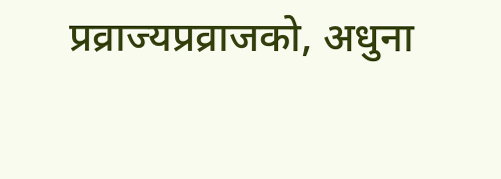प्रव्राज्यप्रव्राजको, अधुना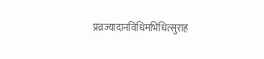प्रव्रज्यादानविधिमभिधित्सुराह